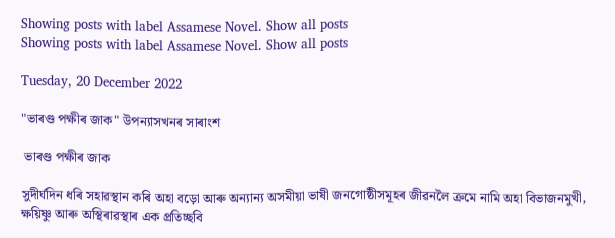Showing posts with label Assamese Novel. Show all posts
Showing posts with label Assamese Novel. Show all posts

Tuesday, 20 December 2022

"ভাৰণ্ড পক্ষীৰ জাক" উপন্যাসখনৰ সাৰাংশ

 ভাৰণ্ড পক্ষীৰ জাক

সুদীৰ্ঘদিন ধৰি সহাৱস্থান কৰি অহা বড়ো আৰু অন্যান্য অসমীয়া ভাষী জনগোষ্ঠীসমূহৰ জীৱনলৈ ক্ৰমে নামি অহা বিভাজনমুখী, ক্ষয়িষ্ণু আৰু অস্থিৰাৱস্থাৰ এক প্ৰতিচ্ছবি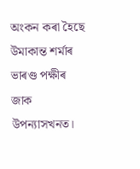অংকন কৰা হৈছে উমাকান্ত শৰ্মাৰ ভাৰণ্ড পক্ষীৰ জাক উপন্যাসখনত।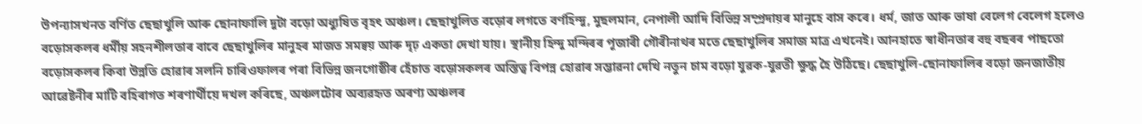উপন্যাসখনত বৰ্ণিত ছেছাখুলি আৰু ছোনাফালি দুটা বড়ো অধ্যুষিত বৃহৎ অঞ্চল। ছেছাখুলিত বড়োৰ লগতে বৰ্ণহিন্দু, মুছলমান, নেপালী আদি বিভিন্ন সম্প্ৰদায়ৰ মানুহে বাস কৰে। ধৰ্ম, জাত আৰু ভাষা বেলেগ বেলেগ হলেও বড়োসকলৰ ধৰ্মীয় সহনশীলতাৰ বাবে ছেছাখুলিৰ মানুহৰ মাজত সমন্বয় আৰু দৃঢ় একতা দেখা যায়। স্থানীয় হিন্দু মন্দিৰৰ পূজাৰী গৌৰীনাথৰ মতে ছেছাখুলিৰ সমাজ মাত্ৰ এখনেই। আনহাতে স্বাধীনতাৰ বহু বছৰৰ পাছতো বড়োসকলৰ কিবা উন্নতি হোৱাৰ সলনি চাৰিওফালৰ পৰা বিভিন্ন জনগোষ্ঠীৰ হেঁচাত বড়োসকলৰ অস্তিত্ব বিপন্ন হোৱাৰ সম্ভাৱনা দেখি নতুন চাম বড়ো যুৱক-যুৱতী ক্ষুদ্ধ হৈ উঠিছে। ছেছাখুলি-ছোনাফালিৰ বড়ো জনজাতীয় আৱেষ্টনীৰ মাটি বহিৰাগত শৰণাৰ্থীয়ে দখল কৰিছে, অঞ্চলটোৰ অব্যৱহৃত অৰণ্য অঞ্চলৰ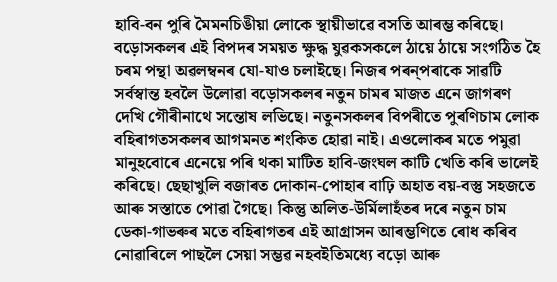হাবি-বন পুৰি মৈমনচিঙীয়া লোকে স্থায়ীভাৱে বসতি আৰম্ভ কৰিছে। বড়োসকলৰ এই বিপদৰ সময়ত ক্ষুদ্ধ যুৱকসকলে ঠায়ে ঠায়ে সংগঠিত হৈ চৰম পন্থা অৱলম্বনৰ যো-যাও চলাইছে। নিজৰ পৰন্পৰাকে সাৱটি সৰ্বস্বান্ত হবলৈ উলোৱা বড়োসকলৰ নতুন চামৰ মাজত এনে জাগৰণ দেখি গৌৰীনাথে সন্তোষ লভিছে। নতুনসকলৰ বিপৰীতে পুৰণিচাম লোক বহিৰাগতসকলৰ আগমনত শংকিত হোৱা নাই। এওলোকৰ মতে পমুৱা মানুহবোৰে এনেয়ে পৰি থকা মাটিত হাবি-জংঘল কাটি খেতি কৰি ভালেই কৰিছে। ছেছাখুলি বজাৰত দোকান-পোহাৰ বাঢ়ি অহাত বয়-বস্তু সহজতে আৰু সস্তাতে পোৱা গৈছে। কিন্তু অলিত-উৰ্মিলাহঁতৰ দৰে নতুন চাম ডেকা-গাভৰুৰ মতে বহিৰাগতৰ এই আগ্ৰাসন আৰম্ভণিতে ৰোধ কৰিব নোৱাৰিলে পাছলৈ সেয়া সম্ভৱ নহবইতিমধ্যে বড়ো আৰু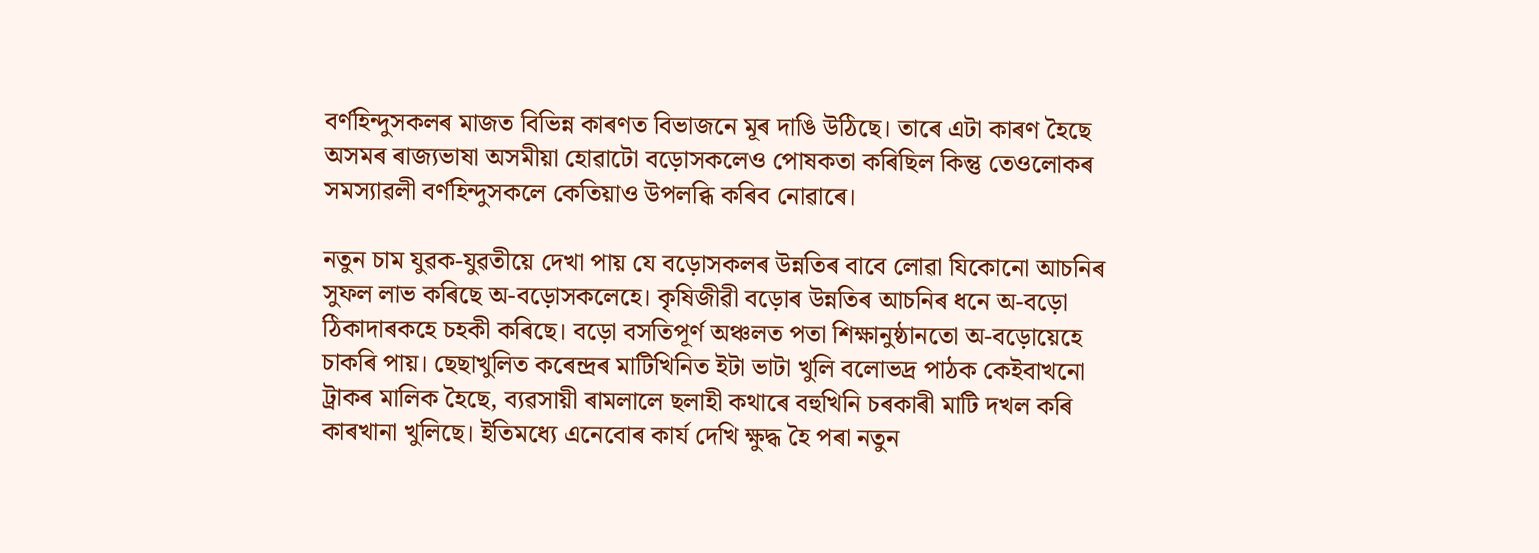বৰ্ণহিন্দুসকলৰ মাজত বিভিন্ন কাৰণত বিভাজনে মূৰ দাঙি উঠিছে। তাৰে এটা কাৰণ হৈছে অসমৰ ৰাজ্যভাষা অসমীয়া হোৱাটো বড়োসকলেও পোষকতা কৰিছিল কিন্তু তেওলোকৰ সমস্যাৱলী বৰ্ণহিন্দুসকলে কেতিয়াও উপলব্ধি কৰিব নোৱাৰে।

নতুন চাম যুৱক-যুৱতীয়ে দেখা পায় যে বড়োসকলৰ উন্নতিৰ বাবে লোৱা যিকোনো আচনিৰ সুফল লাভ কৰিছে অ-বড়োসকলেহে। কৃষিজীৱী বড়োৰ উন্নতিৰ আচনিৰ ধনে অ-বড়ো ঠিকাদাৰকহে চহকী কৰিছে। বড়ো বসতিপূৰ্ণ অঞ্চলত পতা শিক্ষানুষ্ঠানতো অ-বড়োয়েহে চাকৰি পায়। ছেছাখুলিত কৰেন্দ্ৰৰ মাটিখিনিত ইটা ভাটা খুলি বলোভদ্ৰ পাঠক কেইবাখনো ট্ৰাকৰ মালিক হৈছে, ব্যৱসায়ী ৰামলালে ছলাহী কথাৰে বহুখিনি চৰকাৰী মাটি দখল কৰি কাৰখানা খুলিছে। ইতিমধ্যে এনেবোৰ কাৰ্য দেখি ক্ষুদ্ধ হৈ পৰা নতুন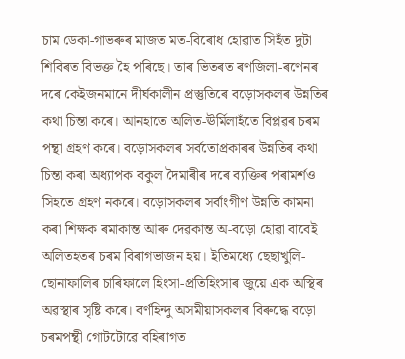চাম ডেকা-গাভৰুৰ মাজত মত-বিৰোধ হোৱাত সিহঁত দুটা শিবিৰত বিভক্ত হৈ পৰিছে। তাৰ ভিতৰত ৰণজিলা-ৰণেনৰ দৰে কেইজনমানে দীৰ্ঘকালীন প্ৰস্তুতিৰে বড়োসকলৰ উন্নতিৰ কথা চিন্তা কৰে। আনহাতে অলিত-ঊৰ্মিলাহঁতে বিপ্লৱৰ চৰম পন্থা গ্ৰহণ কৰে। বড়োসকলৰ সৰ্বতোপ্ৰকাৰৰ উন্নতিৰ কথা চিন্তা কৰা অধ্যাপক বকুল দৈমাৰীৰ দৰে ব্যক্তিৰ পৰামৰ্শও সিহতে গ্ৰহণ নকৰে। বড়োসকলৰ সৰ্বাংগীণ উন্নতি কামনা কৰা শিক্ষক ৰমাকান্ত আৰু দেৱকান্ত অ-বড়ো হোৱা বাবেই অলিতহতৰ চৰম বিৰাগভাজন হয়। ইতিমধ্যে ছেছাখুলি-ছোনাফালিৰ চাৰিফালে হিংসা-প্ৰতিহিংসাৰ জুয়ে এক অস্থিৰ অৱস্থাৰ সৃষ্টি কৰে। বৰ্ণহিন্দু অসমীয়াসকলৰ বিৰুদ্ধে বড়ো চৰমপন্থী গোটটোৱে বহিৰাগত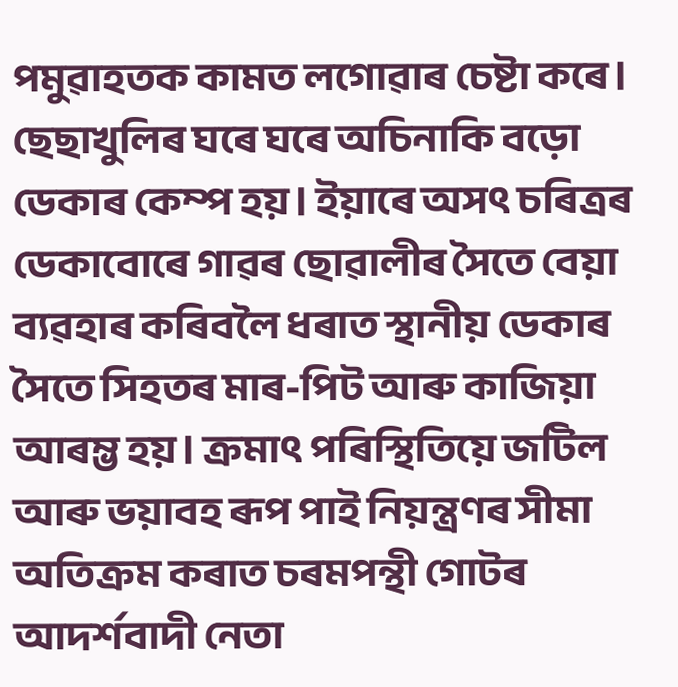পমুৱাহতক কামত লগোৱাৰ চেষ্টা কৰে। ছেছাখুলিৰ ঘৰে ঘৰে অচিনাকি বড়ো ডেকাৰ কেম্প হয়। ইয়াৰে অসৎ চৰিত্ৰৰ ডেকাবোৰে গাৱৰ ছোৱালীৰ সৈতে বেয়া ব্যৱহাৰ কৰিবলৈ ধৰাত স্থানীয় ডেকাৰ সৈতে সিহতৰ মাৰ-পিট আৰু কাজিয়া আৰম্ভ হয়। ক্ৰমাৎ পৰিস্থিতিয়ে জটিল আৰু ভয়াবহ ৰূপ পাই নিয়ন্ত্ৰণৰ সীমা অতিক্ৰম কৰাত চৰমপন্থী গোটৰ আদৰ্শবাদী নেতা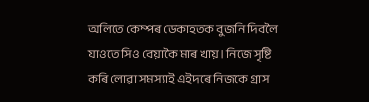অলিতে কেম্পৰ ডেকাহতক বুজনি দিবলৈ যাওতে সিও বেয়াকৈ মাৰ খায়। নিজে সৃষ্টি কৰি লোৱা সমস্যাই এইদৰে নিজকে গ্ৰাস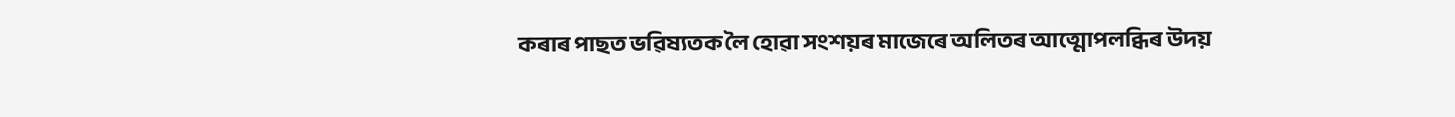কৰাৰ পাছত ভৱিষ্যতক লৈ হোৱা সংশয়ৰ মাজেৰে অলিতৰ আত্মোপলব্ধিৰ উদয়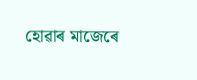হোৱাৰ মাজেৰে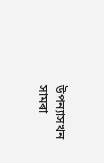উপন্যাসখন সামৰা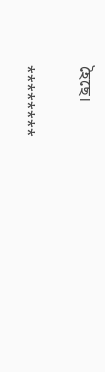হৈছে।

********